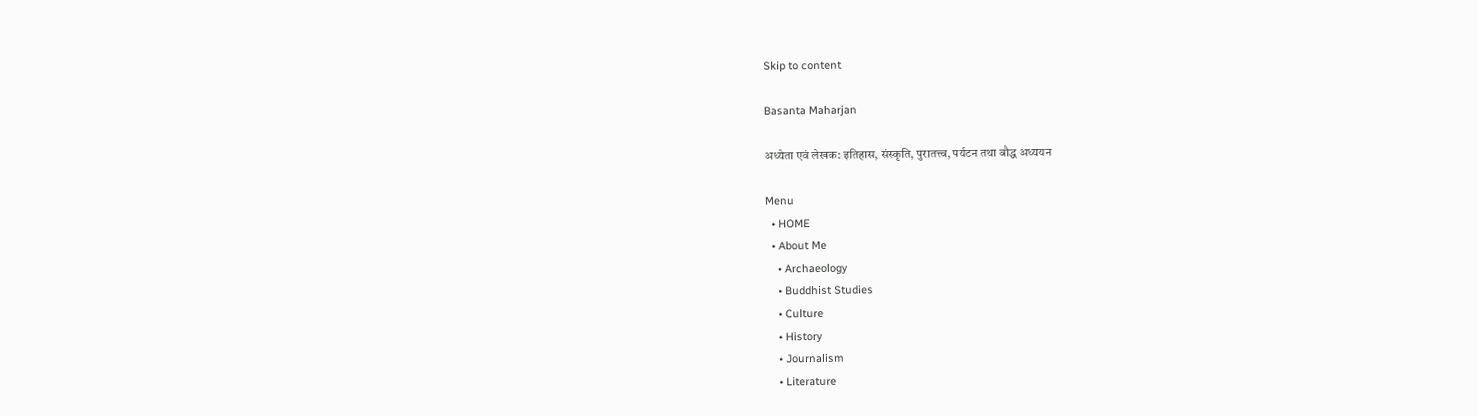Skip to content

Basanta Maharjan

अध्येता एवं लेखक: इतिहास, संस्कृति, पुरातत्त्व, पर्यटन तथा बौद्ध अध्ययन

Menu
  • HOME
  • About Me
    • Archaeology
    • Buddhist Studies
    • Culture
    • History
    • Journalism
    • Literature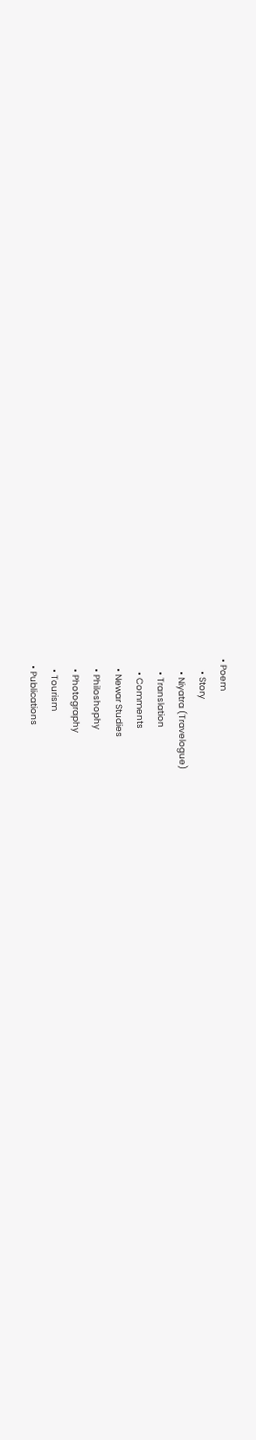• Poem
      • Story
      • Niyatra (Travelogue)
      • Translation
      • Comments
    • Newar Studies
    • Philoshophy
    • Photography
    • Tourism
  • Publications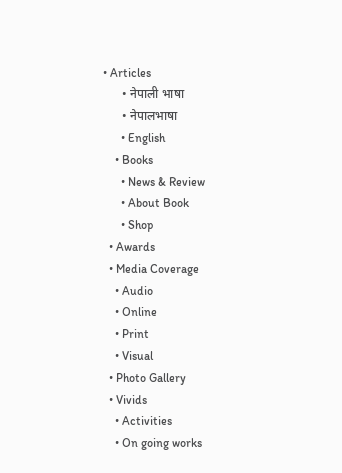• Articles
      • नेपाली भाषा
      • नेपालभाषा
      • English
    • Books
      • News & Review
      • About Book
      • Shop
  • Awards
  • Media Coverage
    • Audio
    • Online
    • Print
    • Visual
  • Photo Gallery
  • Vivids
    • Activities
    • On going works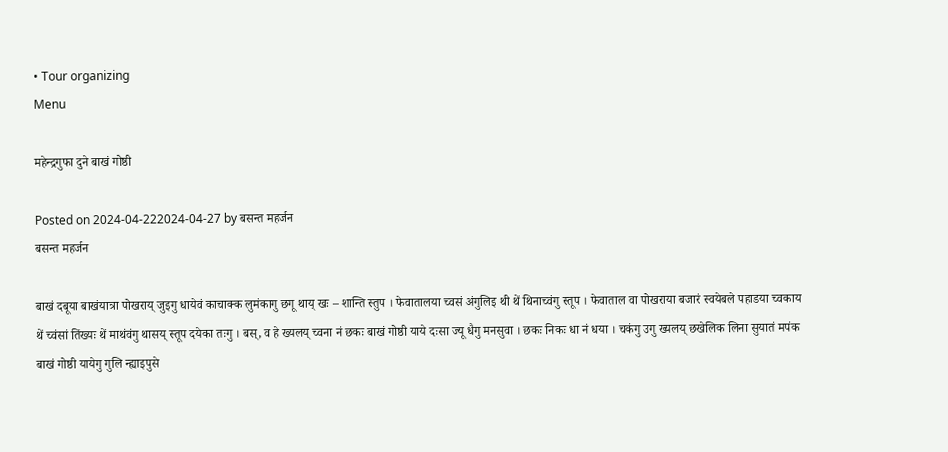• Tour organizing
Menu

महेन्द्रगुफा दुने बाखं गोष्ठी

Posted on 2024-04-222024-04-27 by बसन्त महर्जन
बसन्त महर्जन

बाखं दबूया बाखंयात्रा पोखराय् जुइगु धायेवं काचाक्क लुमंकागु छगू थाय् खः – शान्ति स्तुप । फेवातालया च्वसं अंगुलिइ थी थें थिनाच्वंगु स्तूप । फेवाताल वा पोखराया बजारं स्वयेबले पहाडया च्वकाय थें च्वंसां तिंख्यः थें माथंवंगु थासय् स्तूप दयेका तःगु । बस्, व हे ख्यलय् च्वना नं छकः बाखं गोष्ठी याये दःसा ज्यू धैगु मनसुवा । छकः निकः धा नं धया । चकंगु उगु ख्यलय् छखेलिक लिना सुयातं मपंक बाखं गोष्ठी यायेगु गुलि न्ह्याइपुसे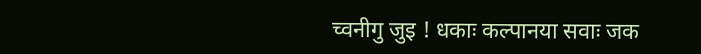च्वनीगु जुइ ! धकाः कल्पानया सवाः जक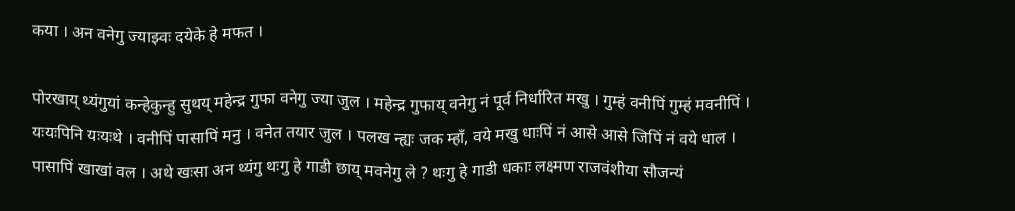कया । अन वनेगु ज्याझ्वः दयेके हे मफत ।

पोरखाय् थ्यंगुयां कन्हेकुन्हु सुथय् महेन्द्र गुफा वनेगु ज्या जुल । महेन्द्र गुफाय् वनेगु नं पूर्व निर्धारित मखु । गुम्हं वनीपिं गुम्हं मवनीपिं । यःयःपिनि यःयःथे । वनीपिं पासापिं मनु । वनेत तयार जुल । पलख न्ह्यः जक म्हाँ, वये मखु धाःपिं नं आसे आसे जिपिं नं वये धाल । पासापिं खाखां वल । अथे खःसा अन थ्यंगु थःगु हे गाडी छाय् मवनेगु ले ? थःगु हे गाडी धकाः लक्ष्मण राजवंशीया सौजन्यं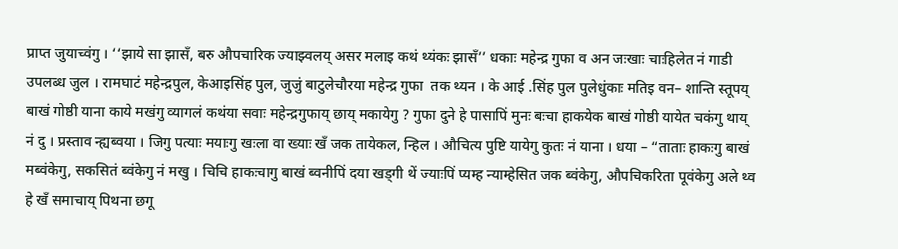प्राप्त जुयाच्वंगु । ‘‘झाये सा झासँ, बरु औपचारिक ज्याझ्वलय् असर मलाइ कथं थ्यंकः झासँ’’ धकाः महेन्द्र गुफा व अन जःखाः चाःहिलेत नं गाडी उपलब्ध जुल । रामघाटं महेन्द्रपुल, केआइसिंह पुल, जुजुं बाटुलेचौरया महेन्द्र गुफा  तक थ्यन । के आई .सिंह पुल पुलेधुंकाः मतिइ वन– शान्ति स्तूपय् बाखं गोष्ठी याना काये मखंगु व्यागलं कथंया सवाः महेन्द्रगुफाय् छाय् मकायेगु ? गुफा दुने हे पासापिं मुनः बःचा हाकयेक बाखं गोष्ठी यायेत चकंगु थाय् नं दु । प्रस्ताव न्ह्यब्वया । जिगु पत्याः मयाःगु खःला वा ख्याः खँ जक तायेकल, न्हिल । औचित्य पुष्टि यायेगु कुतः नं याना । धया – “ताताः हाकःगु बाखं मब्वंकेगु, सकसितं ब्वंकेगु नं मखु । चिचि हाकःचागु बाखं ब्वनीपिं दया खड्गी थें ज्याःपिं प्यम्ह न्याम्हेसित जक ब्वंकेगु, औपचिकरिता पूवंकेगु अले थ्व हे खँ समाचाय् पिथना छगू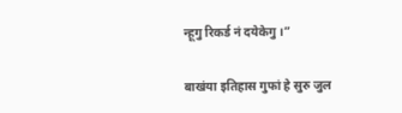न्हूगु रिकर्ड नं दयेकेगु ।”

बाखंया इतिहास गुफां हे सुरु जुल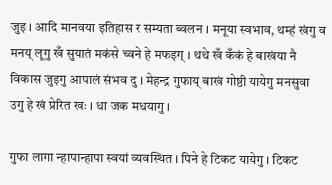जुइ । आदि मानवया इतिहास र सम्यता ब्वलन । मनूया स्वभाव, थम्हं खंगु व मनय् लूगु खँ सुयातं मकंसे च्वने हे मफइग् । थथे खँ कँकं हे बाखंया नै विकास जुइगु आपालं संभव दु । मेहन्द्र गुफाय् बाखं गोष्ठी यायेगु मनसुवा उगु हे खं प्रेरित खः । धा जक मधयागु ।

गुफा लागा न्हापान्हापा स्वयां व्यवस्थित । पिने हे टिकट यायेगु । टिकट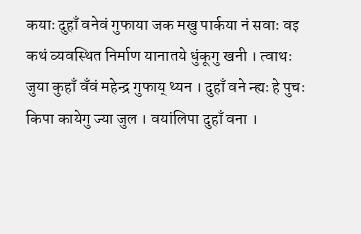कयाः दुहाँ वनेवं गुफाया जक मखु पार्कया नं सवाः वइ कथं व्यवस्थित निर्माण यानातये धुंकूगु खनी । त्वाथः जुया कुहाँ वँवं महेन्द्र गुफाय् थ्यन । दुहाँ वने न्ह्यः हे पुचः किपा कायेगु ज्या जुल । वयांलिपा दुहाँ वना ।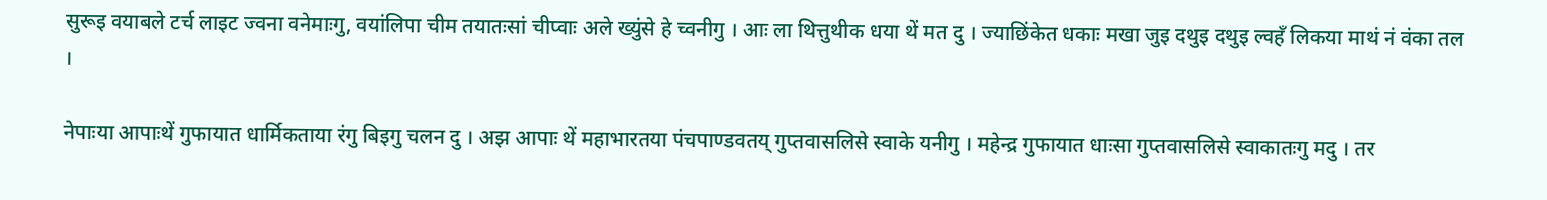सुरूइ वयाबले टर्च लाइट ज्वना वनेमाःगु, वयांलिपा चीम तयातःसां चीप्वाः अले ख्युंसे हे च्वनीगु । आः ला थित्तुथीक धया थें मत दु । ज्याछिंकेत धकाः मखा जुइ दथुइ दथुइ ल्वहँ लिकया माथं नं वंका तल ।

नेपाःया आपाःथें गुफायात धार्मिकताया रंगु बिइगु चलन दु । अझ आपाः थें महाभारतया पंचपाण्डवतय् गुप्तवासलिसे स्वाके यनीगु । महेन्द्र गुफायात धाःसा गुप्तवासलिसे स्वाकातःगु मदु । तर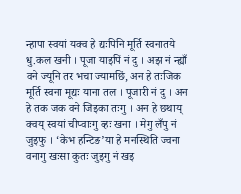न्हापा स्वयां यक्व हे द्यःपिनि मूर्ति स्वनातये धु.कल खनी । पूजा याइपिं नं दु । अझ नं न्ह्याँ वने ज्यूनि तर भचा ज्यामछिं, अन हे तःजिक मूर्ति स्वना मूद्यः याना तल । पूजारी नं दु । अन हे तक जक वने जिइका तःगु । अन हे छथाय् क्वय् स्वयां चीप्वाःगु व्हः खना । मेगु लँपु नं जुइफु । ‘केभ हन्टिङ’या हे मनस्थिति ज्वना वनागु खःसा कुतः जुइगु नं खइ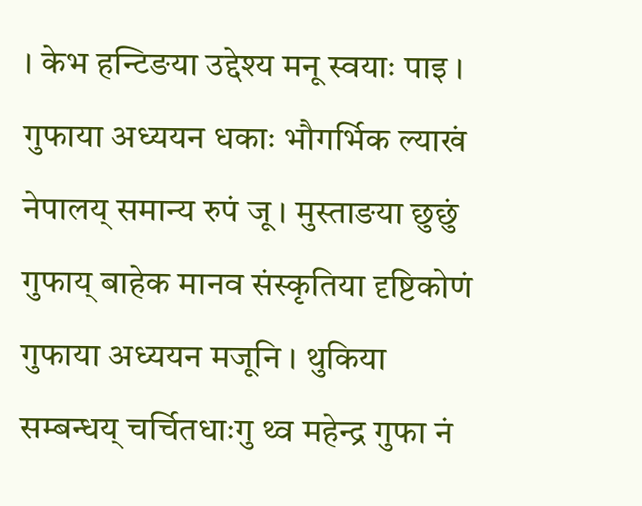। केभ हन्टिङया उद्देश्य मनू स्वयाः पाइ । गुफाया अध्ययन धकाः भौगर्भिक ल्याखं नेपालय् समान्य रुपं जू । मुस्ताङया छुछुं गुफाय् बाहेक मानव संस्कृतिया दृष्टिकोणं गुफाया अध्ययन मजूनि । थुकिया सम्बन्धय् चर्चितधाःगु थ्व महेन्द्र गुफा नं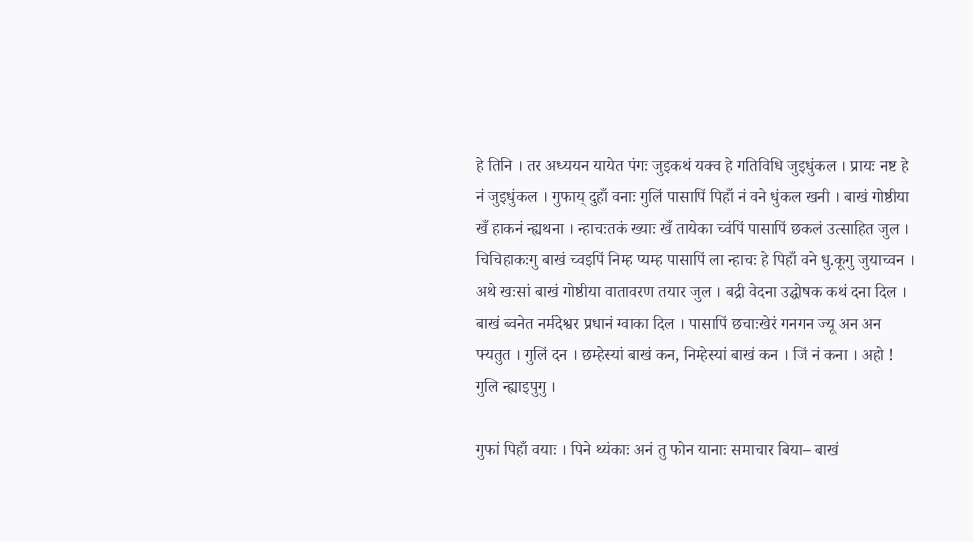हे तिनि । तर अध्ययन यायेत पंगः जुइकथं यक्व हे गतिविधि जुइधुंकल । प्रायः नष्ट हे नं जुइधुंकल । गुफाय् दुहाँ वनाः गुलिं पासापिं पिहाँ नं वने धुंकल खनी । बाखं गोष्ठीया खँ हाकनं न्ह्यथना । न्हाचःतकं ख्याः खँ तायेका च्वंपिं पासापिं छकलं उत्साहित जुल । चिचिहाकःगु बाखं च्वइपिं निम्ह प्यम्ह पासापिं ला न्हाचः हे पिहाँ वने धु.कूगु जुयाच्वन । अथे खःसां बाखं गोष्ठीया वातावरण तयार जुल । बद्री वेदना उद्घोषक कथं दना दिल । बाखं ब्वनेत नर्मदेश्वर प्रधानं ग्वाका दिल । पासापिं छचाःखेरं गनगन ज्यू अन अन फ्यतुत । गुलिं दन । छम्हेस्यां बाखं कन, निम्हेस्यां बाखं कन । जिं नं कना । अहो ! गुलि न्ह्याइपुगु ।

गुफां पिहाँ वयाः । पिने थ्यंकाः अनं तु फोन यानाः समाचार बिया– बाखं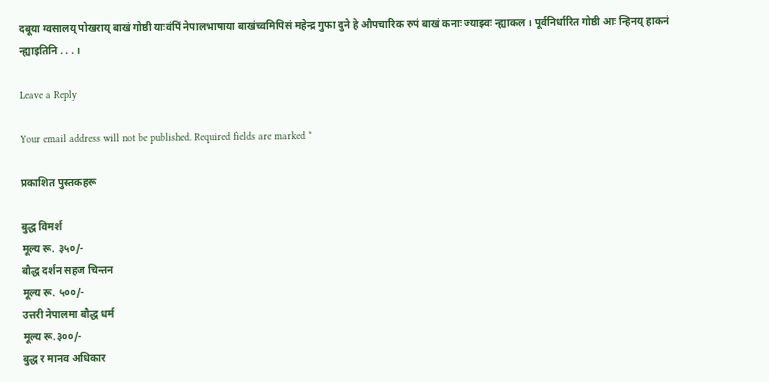दबूया ग्वसालय् पोखराय् बाखं गोष्ठी याःवंपिं नेपालभाषाया बाखंच्वमिपिसं महेन्द्र गुफा दुने हे औपचारिक रुपं बाखं कनाः ज्याझ्वः न्ह्याकल । पूर्वनिर्धारित गोष्ठी आः न्हिनय् हाकनं न्ह्याइतिनि . . . ।

Leave a Reply

Your email address will not be published. Required fields are marked *

प्रकाशित पुस्तकहरू

बुद्ध विमर्श
मूल्य रू. ३५०/-
बौद्ध दर्शन सहज चिन्तन
मूल्य रू. ५००/-
उत्तरी नेपालमा बौद्ध धर्म
मूल्य रू.३००/-
बुद्ध र मानव अधिकार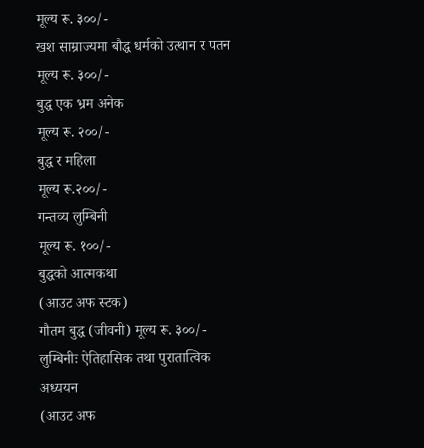मूल्य रू. ३००/-
खश साम्राज्यमा बौद्ध धर्मको उत्थान र पतन
मूल्य रू. ३००/-
बुद्ध एक भ्रम अनेक
मूल्य रू. २००/-
बुद्ध र महिला
मूल्य रू.२००/-
गन्तव्य लुम्बिनी
मूल्य रू. १००/-
बुद्धको आत्मकथा
(आउट अफ स्टक)
गौतम बुद्ध (जीवनी) मूल्य रू. ३००/-
लुम्बिनीः ऐतिहासिक तथा पुरातात्विक अध्ययन
(आउट अफ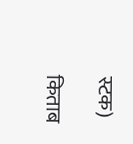स्टक)

किताब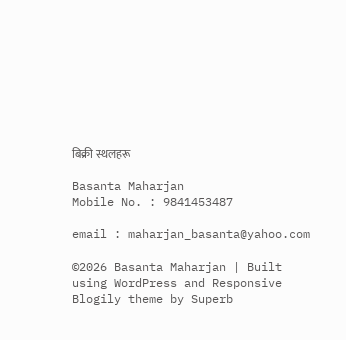बिक्री स्थलहरू

Basanta Maharjan
Mobile No. : 9841453487

email : maharjan_basanta@yahoo.com

©2026 Basanta Maharjan | Built using WordPress and Responsive Blogily theme by Superb